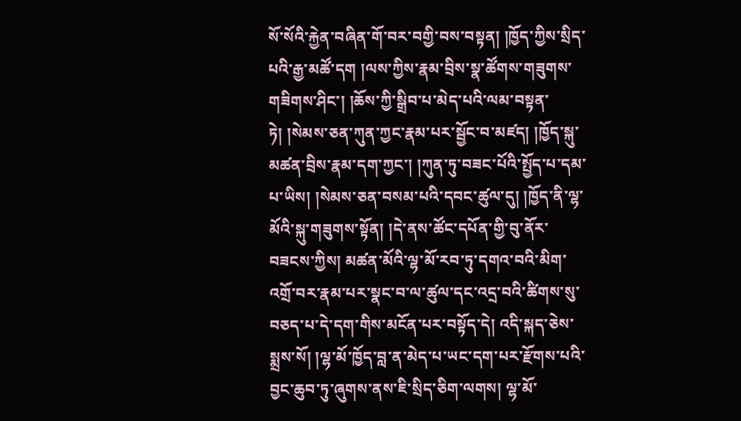སོ་སོའི་རྐྱེན་བཞིན་གོ་བར་བགྱི་བས་བསྟན། །ཁྱོད་ཀྱིས་སྲིད་པའི་རྒྱ་མཚོ་དག །ལས་ཀྱིས་རྣམ་བྲིས་སྣ་ཚོགས་གཟུགས་གཟིགས་ཤིང་། །ཆོས་ཀྱི་སྒྲིབ་པ་མེད་པའི་ལམ་བསྟན་ཏེ། །སེམས་ཅན་ཀུན་ཀྱང་རྣམ་པར་སྦྱོང་བ་མཛད། །ཁྱོད་སྐུ་མཚན་བྲིས་རྣམ་དག་ཀྱང་། །ཀུན་ཏུ་བཟང་པོའི་སྤྱོད་པ་དམ་པ་ཡིས། །སེམས་ཅན་བསམ་པའི་དབང་ཚུལ་དུ། །ཁྱོད་ནི་ལྷ་མོའི་སྐུ་གཟུགས་སྟོན། །དེ་ནས་ཚོང་དཔོན་གྱི་བུ་ནོར་བཟངས་ཀྱིས། མཚན་མོའི་ལྷ་མོ་རབ་ཏུ་དགའ་བའི་མིག་འགྲོ་བར་རྣམ་པར་སྣང་བ་ལ་ཚུལ་དང་འདྲ་བའི་ཚིགས་སུ་བཅད་པ་དེ་དག་གིས་མངོན་པར་བསྟོད་དེ། འདི་སྐད་ཅེས་སྨྲས་སོ། །ལྷ་མོ་ཁྱོད་བླ་ན་མེད་པ་ཡང་དག་པར་རྫོགས་པའི་བྱང་ཆུབ་ཏུ་ཞུགས་ནས་ཇི་སྲིད་ཅིག་ལགས། ལྷ་མོ་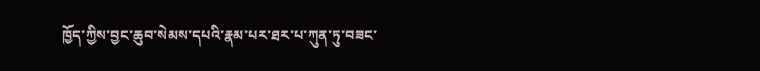ཁྱོད་ཀྱིས་བྱང་ཆུབ་སེམས་དཔའི་རྣམ་པར་ཐར་པ་ཀུན་ཏུ་བཟང་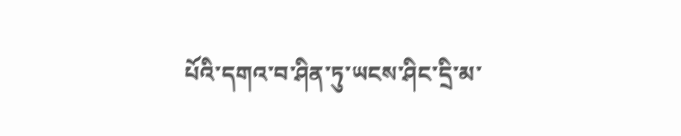པོའི་དགའ་བ་ཤིན་ཏུ་ཡངས་ཤིང་དྲི་མ་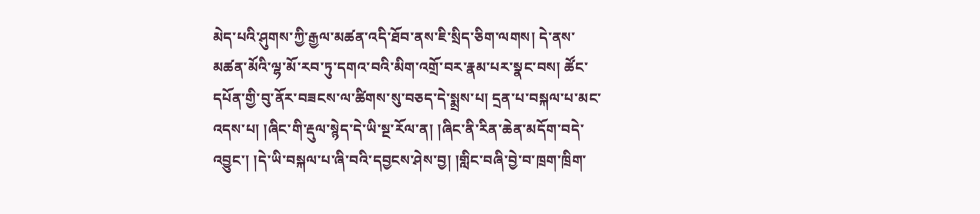མེད་པའི་ཤུགས་ཀྱི་རྒྱལ་མཚན་འདི་ཐོབ་ནས་ཇི་སྲིད་ཅིག་ལགས། དེ་ནས་མཚན་མོའི་ལྷ་མོ་རབ་ཏུ་དགའ་བའི་མིག་འགྲོ་བར་རྣམ་པར་སྣང་བས། ཚོང་དཔོན་གྱི་བུ་ནོར་བཟངས་ལ་ཚིགས་སུ་བཅད་དེ་སྨྲས་པ། དྲན་པ་བསྐལ་པ་མང་འདས་པ། །ཞིང་གི་རྡུལ་སྙེད་དེ་ཡི་སྔ་རོལ་ན། །ཞིང་ནི་རིན་ཆེན་མདོག་བདེ་འབྱུང་། །དེ་ཡི་བསྐལ་པ་ཞི་བའི་དབྱངས་ཤེས་བྱ། །གླིང་བཞི་བྱེ་བ་ཁྲག་ཁྲིག་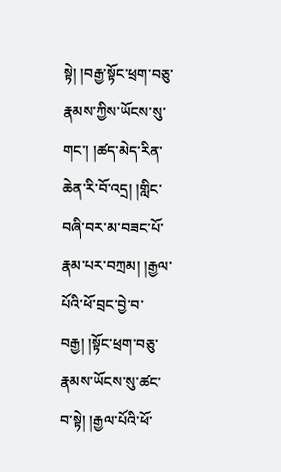སྟེ། །བརྒྱ་སྟོང་ཕྲག་བཅུ་རྣམས་ཀྱིས་ཡོངས་སུ་གང་། །ཚད་མེད་རིན་ཆེན་རི་བོ་འདྲ། །གླིང་བཞི་བར་མ་བཟང་པོ་རྣམ་པར་བཀྲམ། །རྒྱལ་པོའི་ཕོ་བྲང་བྱེ་བ་བརྒྱ། །སྟོང་ཕྲག་བཅུ་རྣམས་ཡོངས་སུ་ཚང་བ་སྟེ། །རྒྱལ་པོའི་ཕོ་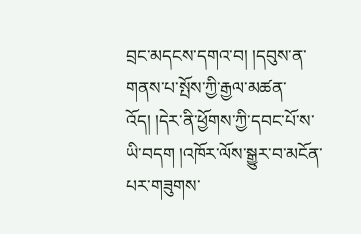བྲང་མདངས་དགའ་བ། །དབུས་ན་གནས་པ་སྤོས་ཀྱི་རྒྱལ་མཚན་འོད། །དེར་ནི་ཕྱོགས་ཀྱི་དབང་པོ་ས་ཡི་བདག །འཁོར་ལོས་སྒྱུར་བ་མངོན་པར་གཟུགས་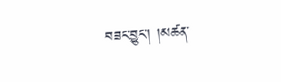བཟང་བྱུང་། །མཚན་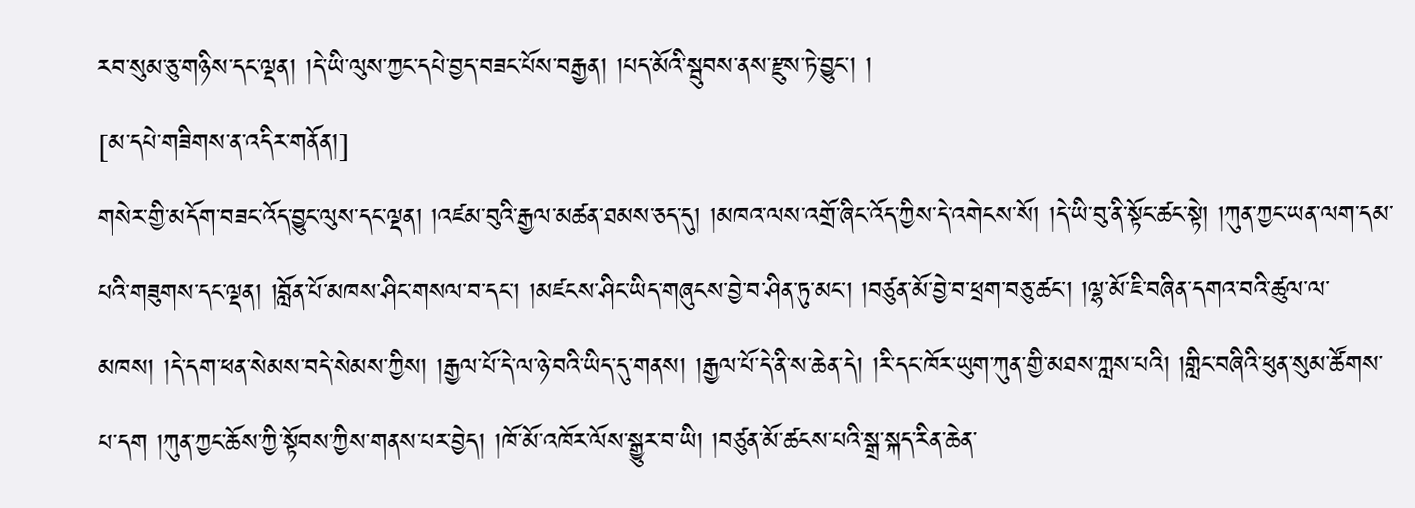རབ་སུམ་ཅུ་གཉིས་དང་ལྡན། །དེ་ཡི་ལུས་ཀྱང་དཔེ་བྱད་བཟང་པོས་བརྒྱན། །པད་མོའི་སྦུབས་ནས་རྫུས་ཏེ་བྱུང་། །
[མ་དཔེ་གཟིགས་ན་འདིར་གནོན།]
གསེར་གྱི་མདོག་བཟང་འོད་བྱུང་ལུས་དང་ལྡན། །འཛམ་བུའི་རྒྱལ་མཚན་ཐམས་ཅད་དུ། །མཁའ་ལས་འགྲོ་ཞིང་འོད་ཀྱིས་དེ་འགེངས་སོ། །དེ་ཡི་བུ་ནི་སྟོང་ཚང་སྟེ། །ཀུན་ཀྱང་ཡན་ལག་དམ་པའི་གཟུགས་དང་ལྡན། །བློན་པོ་མཁས་ཤིང་གསལ་བ་དང་། །མཛངས་ཤིང་ཡིད་གཞུངས་བྱེ་བ་ཤིན་ཏུ་མང་། །བཙུན་མོ་བྱེ་བ་ཕྲག་བཅུ་ཚང་། །ལྷ་མོ་ཇི་བཞིན་དགའ་བའི་ཚུལ་ལ་མཁས། །དེ་དག་ཕན་སེམས་བདེ་སེམས་ཀྱིས། །རྒྱལ་པོ་དེ་ལ་ཉེ་བའི་ཡིད་དུ་གནས། །རྒྱལ་པོ་དེ་ནི་ས་ཆེན་དེ། །རི་དང་ཁོར་ཡུག་ཀུན་གྱི་མཐས་ཀླས་པའི། །གླིང་བཞིའི་ཕུན་སུམ་ཚོགས་པ་དག །ཀུན་ཀྱང་ཆོས་ཀྱི་སྟོབས་ཀྱིས་གནས་པར་བྱེད། །ཁོ་མོ་འཁོར་ལོས་སྒྱུར་བ་ཡི། །བཙུན་མོ་ཚངས་པའི་སྒྲ་སྐད་རིན་ཆེན་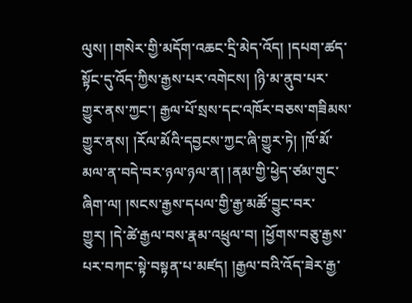ལུས། །གསེར་གྱི་མདོག་འཆང་དྲི་མེད་འོད། །དཔག་ཚད་སྟོང་དུ་འོད་ཀྱིས་རྒྱས་པར་འགེངས། །ཉི་མ་ནུབ་པར་གྱུར་ནས་ཀྱང་། རྒྱལ་པོ་སྲས་དང་འཁོར་བཅས་གཟིམས་གྱུར་ནས། །རོལ་མོའི་དབྱངས་ཀྱང་ཞི་གྱུར་ཏེ། །ཁོ་མོ་མལ་ན་བདེ་བར་ཉལ་ཉལ་ན། །ནམ་གྱི་ཕྱེད་ཙམ་གུང་ཞིག་ལ། །སངས་རྒྱས་དཔལ་གྱི་རྒྱ་མཚོ་བྱུང་བར་གྱུར། །དེ་ཚེ་རྒྱལ་བས་རྣམ་འཕྲུལ་བ། །ཕྱོགས་བཅུ་རྒྱས་པར་བཀང་སྟེ་བསྟན་པ་མཛད། །རྒྱལ་བའི་འོད་ཟེར་རྒྱ་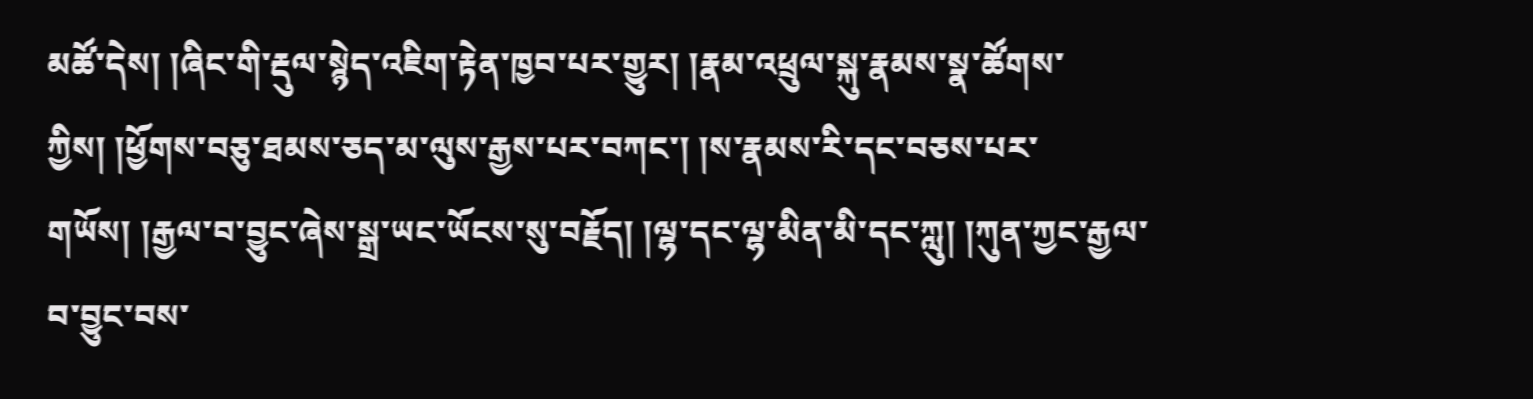མཚོ་དེས། །ཞིང་གི་རྡུལ་སྙེད་འཇིག་རྟེན་ཁྱབ་པར་གྱུར། །རྣམ་འཕྲུལ་སྐུ་རྣམས་སྣ་ཚོགས་ཀྱིས། །ཕྱོགས་བཅུ་ཐམས་ཅད་མ་ལུས་རྒྱས་པར་བཀང་། །ས་རྣམས་རི་དང་བཅས་པར་གཡོས། །རྒྱལ་བ་བྱུང་ཞེས་སྒྲ་ཡང་ཡོངས་སུ་བརྗོད། །ལྷ་དང་ལྷ་མིན་མི་དང་ཀླུ། །ཀུན་ཀྱང་རྒྱལ་བ་བྱུང་བས་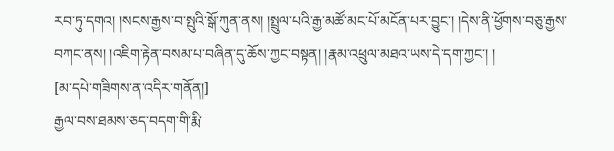རབ་ཏུ་དགའ། །སངས་རྒྱས་བ་སྤུའི་སྒོ་ཀུན་ནས། །སྤྲུལ་པའི་རྒྱ་མཚོ་མང་པོ་མངོན་པར་བྱུང་། །དེས་ནི་ཕྱོགས་བཅུ་རྒྱས་བཀང་ནས། །འཇིག་རྟེན་བསམ་པ་བཞིན་དུ་ཆོས་ཀྱང་བསྟན། །རྣམ་འཕྲུལ་མཐའ་ཡས་དེ་དག་ཀྱང་། །
[མ་དཔེ་གཟིགས་ན་འདིར་གནོན།]
རྒྱལ་བས་ཐམས་ཅད་བདག་གི་རྨི་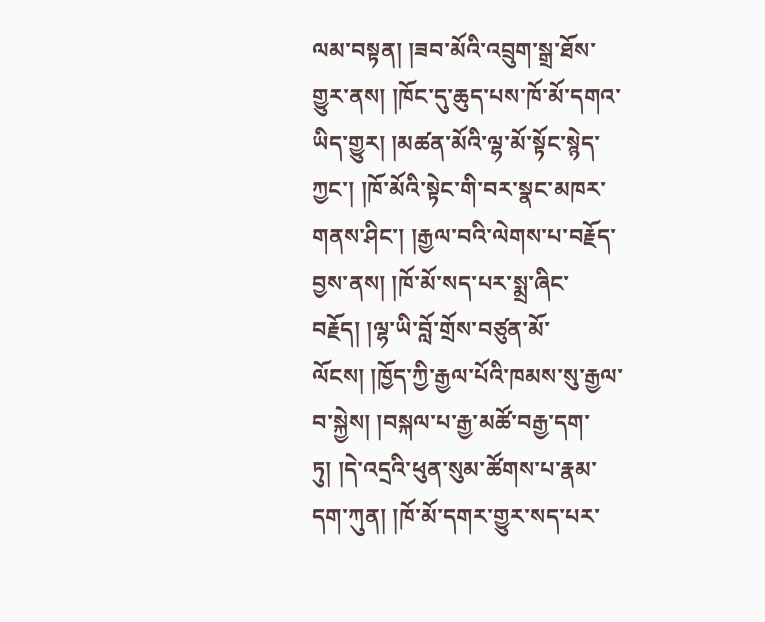ལམ་བསྟན། །ཟབ་མོའི་འབྲུག་སྒྲ་ཐོས་གྱུར་ནས། །ཁོང་དུ་ཆུད་པས་ཁོ་མོ་དགའ་ཡིད་གྱུར། །མཚན་མོའི་ལྷ་མོ་སྟོང་སྙེད་ཀྱང་། །ཁོ་མོའི་སྟེང་གི་བར་སྣང་མཁར་གནས་ཤིང་། །རྒྱལ་བའི་ལེགས་པ་བརྗོད་བྱས་ནས། །ཁོ་མོ་སད་པར་སྨྲ་ཞིང་བརྗོད། །ལྷ་ཡི་བློ་གྲོས་བཙུན་མོ་ལོངས། །ཁྱོད་ཀྱི་རྒྱལ་པོའི་ཁམས་སུ་རྒྱལ་བ་སྐྱེས། །བསྐལ་པ་རྒྱ་མཚོ་བརྒྱ་དག་ཏུ། །དེ་འདྲའི་ཕུན་སུམ་ཚོགས་པ་རྣམ་དག་ཀུན། །ཁོ་མོ་དགར་གྱུར་སད་པར་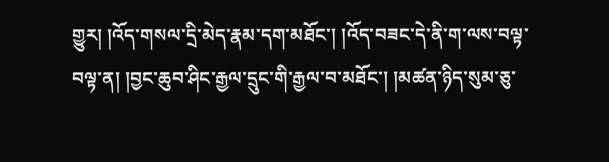གྱུར། །འོད་གསལ་དྲི་མེད་རྣམ་དག་མཐོང་། །འོད་བཟང་དེ་ནི་ག་ལས་བལྟ་བལྟ་ན། །བྱང་ཆུབ་ཤིང་རྒྱལ་དྲུང་གི་རྒྱལ་བ་མཐོང་། །མཚན་ཉིད་སུམ་ཅུ་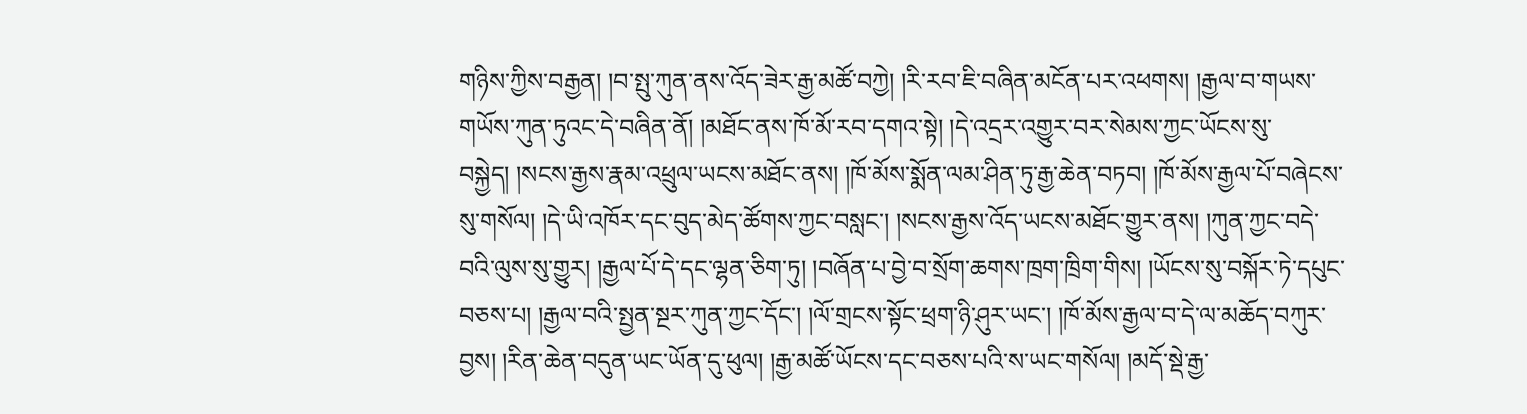གཉིས་ཀྱིས་བརྒྱན། །བ་སྤུ་ཀུན་ནས་འོད་ཟེར་རྒྱ་མཚོ་བཀྱེ། །རི་རབ་ཇི་བཞིན་མངོན་པར་འཕགས། །རྒྱལ་བ་གཡས་གཡོས་ཀུན་ཏུའང་དེ་བཞིན་ནོ། །མཐོང་ནས་ཁོ་མོ་རབ་དགའ་སྟེ། །དེ་འདྲར་འགྱུར་བར་སེམས་ཀྱང་ཡོངས་སུ་བསྐྱེད། །སངས་རྒྱས་རྣམ་འཕྲུལ་ཡངས་མཐོང་ནས། །ཁོ་མོས་སྨོན་ལམ་ཤིན་ཏུ་རྒྱ་ཆེན་བཏབ། །ཁོ་མོས་རྒྱལ་པོ་བཞེངས་སུ་གསོལ། །དེ་ཡི་འཁོར་དང་བུད་མེད་ཚོགས་ཀྱང་བསླང་། །སངས་རྒྱས་འོད་ཡངས་མཐོང་གྱུར་ནས། །ཀུན་ཀྱང་བདེ་བའི་ལུས་སུ་གྱུར། །རྒྱལ་པོ་དེ་དང་ལྷན་ཅིག་ཏུ། །བཞོན་པ་བྱེ་བ་སྲོག་ཆགས་ཁྲག་ཁྲིག་གིས། །ཡོངས་སུ་བསྐོར་ཏེ་དཔུང་བཅས་པ། །རྒྱལ་བའི་སྤྱན་སྔར་ཀུན་ཀྱང་དོང་། །ལོ་གྲངས་སྟོང་ཕྲག་ཉི་ཤུར་ཡང་། །ཁོ་མོས་རྒྱལ་བ་དེ་ལ་མཆོད་བཀུར་བྱས། །རིན་ཆེན་བདུན་ཡང་ཡོན་དུ་ཕུལ། །རྒྱ་མཚོ་ཡོངས་དང་བཅས་པའི་ས་ཡང་གསོལ། །མདོ་སྡེ་རྒྱ་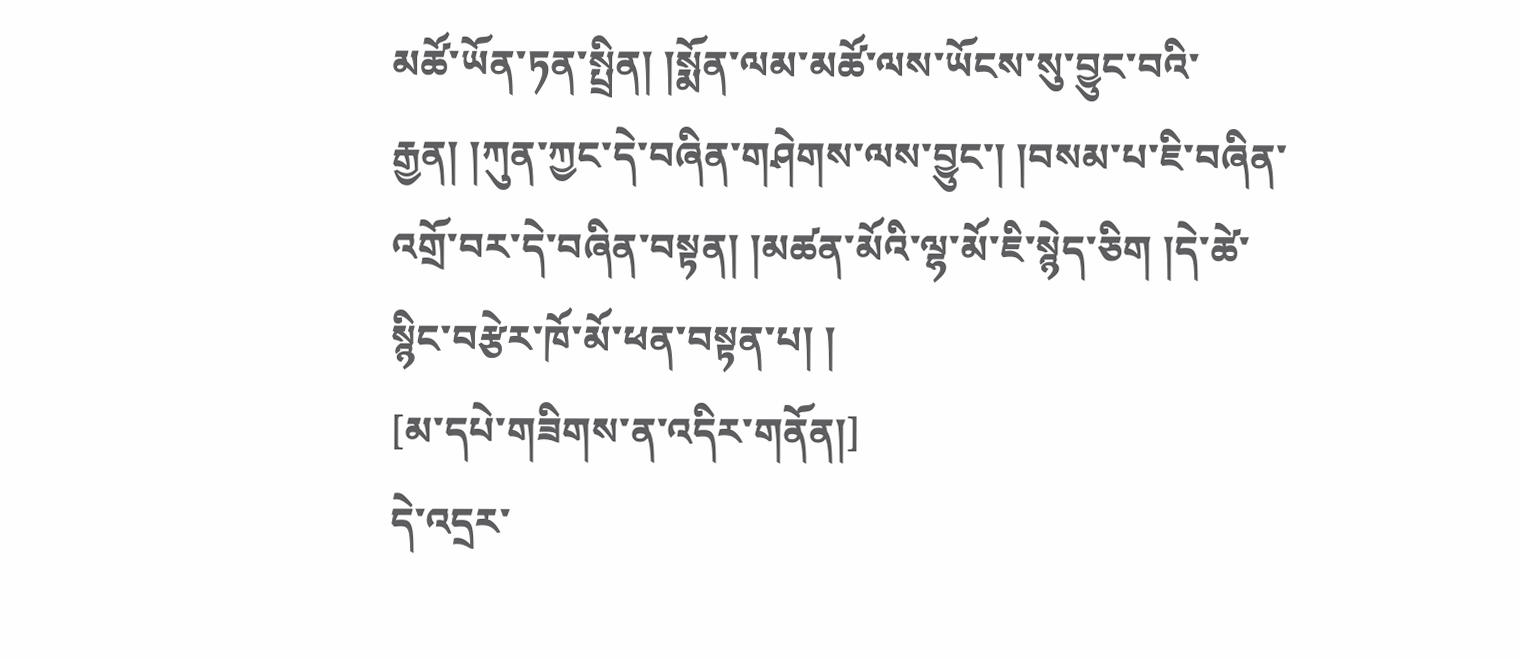མཚོ་ཡོན་ཏན་སྤྲིན། །སྨོན་ལམ་མཚོ་ལས་ཡོངས་སུ་བྱུང་བའི་རྒྱན། །ཀུན་ཀྱང་དེ་བཞིན་གཤེགས་ལས་བྱུང་། །བསམ་པ་ཇི་བཞིན་འགྲོ་བར་དེ་བཞིན་བསྟན། །མཚན་མོའི་ལྷ་མོ་ཇི་སྙེད་ཅིག །དེ་ཚེ་སྙིང་བརྩེར་ཁོ་མོ་ཕན་བསྟན་པ། །
[མ་དཔེ་གཟིགས་ན་འདིར་གནོན།]
དེ་འདྲར་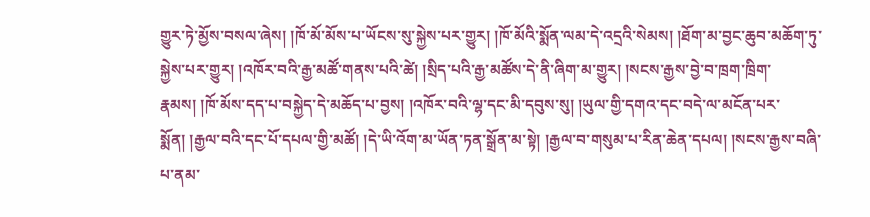གྱུར་ཏེ་མྱོས་བསལ་ཞེས། །ཁོ་མོ་མོས་པ་ཡོངས་སུ་སྐྱེས་པར་གྱུར། །ཁོ་མོའི་སྨོན་ལམ་དེ་འདྲའི་སེམས། །ཐོག་མ་བྱང་ཆུབ་མཆོག་ཏུ་སྐྱེས་པར་གྱུར། །འཁོར་བའི་རྒྱ་མཚོ་གནས་པའི་ཚེ། །སྲིད་པའི་རྒྱ་མཚོས་དེ་ནི་ཞིག་མ་གྱུར། །སངས་རྒྱས་བྱེ་བ་ཁྲག་ཁྲིག་རྣམས། །ཁོ་མོས་དད་པ་བསྐྱེད་དེ་མཆོད་པ་བྱས། །འཁོར་བའི་ལྷ་དང་མི་དབུས་སུ། །ཡུལ་གྱི་དགའ་དང་བདེ་ལ་མངོན་པར་སྨོན། །རྒྱལ་བའི་དང་པོ་དཔལ་གྱི་མཚོ། །དེ་ཡི་འོག་མ་ཡོན་ཏན་སྒྲོན་མ་སྟེ། །རྒྱལ་བ་གསུམ་པ་རིན་ཆེན་དཔལ། །སངས་རྒྱས་བཞི་པ་ནམ་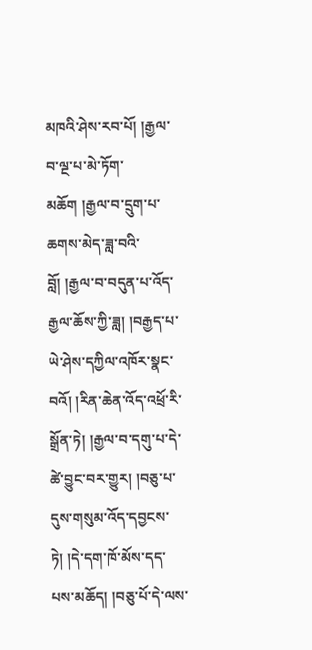མཁའི་ཤེས་རབ་པོ། །རྒྱལ་བ་ལྔ་པ་མེ་ཏོག་མཆོག །རྒྱལ་བ་དྲུག་པ་ཆགས་མེད་ཟླ་བའི་བློ། །རྒྱལ་བ་བདུན་པ་འོད་རྒྱལ་ཆོས་ཀྱི་ཟླ། །བརྒྱད་པ་ཡེ་ཤེས་དཀྱིལ་འཁོར་སྣང་བའོ། །རིན་ཆེན་འོད་འཕྲོ་རི་སྒྲོན་ཏེ། །རྒྱལ་བ་དགུ་པ་དེ་ཚེ་བྱུང་བར་གྱུར། །བཅུ་པ་དུས་གསུམ་འོད་དབྱངས་ཏེ། །དེ་དག་ཁོ་མོས་དད་པས་མཆོད། །བཅུ་པོ་དེ་ལས་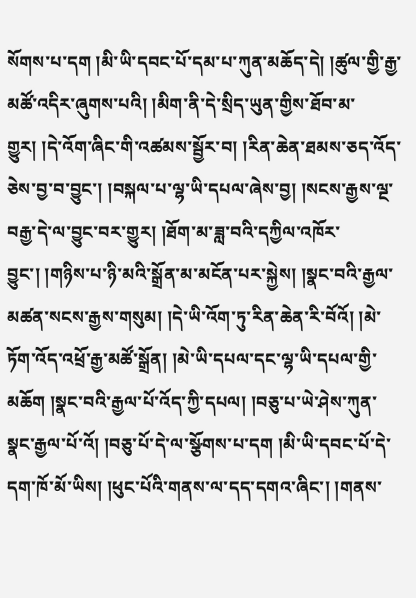སོགས་པ་དག །མི་ཡི་དབང་པོ་དམ་པ་ཀུན་མཆོད་དེ། །ཚུལ་གྱི་རྒྱ་མཚོ་འདིར་ཞུགས་པའི། །མིག་ནི་དེ་སྲིད་ཡུན་གྱིས་ཐོབ་མ་གྱུར། །དེ་འོག་ཞིང་གི་འཚམས་སྦྱོར་བ། །རིན་ཆེན་ཐམས་ཅད་འོད་ཅེས་བྱ་བ་བྱུང་། །བསྐལ་པ་ལྷ་ཡི་དཔལ་ཞེས་བྱ། །སངས་རྒྱས་ལྔ་བརྒྱ་དེ་ལ་བྱུང་བར་གྱུར། །ཐོག་མ་ཟླ་བའི་དཀྱིལ་འཁོར་བྱུང་། །གཉིས་པ་ཉི་མའི་སྒྲོན་མ་མངོན་པར་སྐྱེས། །སྣང་བའི་རྒྱལ་མཚན་སངས་རྒྱས་གསུམ། །དེ་ཡི་འོག་ཏུ་རིན་ཆེན་རི་བོའོ། །མེ་ཏོག་འོད་འཕྲོ་རྒྱ་མཚོ་སྒྲོན། །མེ་ཡི་དཔལ་དང་ལྷ་ཡི་དཔལ་གྱི་མཆོག །སྣང་བའི་རྒྱལ་པོ་འོད་ཀྱི་དཔལ། །བཅུ་པ་ཡེ་ཤེས་ཀུན་སྣང་རྒྱལ་པོ་འོ། །བཅུ་པོ་དེ་ལ་སྩོགས་པ་དག །མི་ཡི་དབང་པོ་དེ་དག་ཁོ་མོ་ཡིས། །ཕུང་པོའི་གནས་ལ་དད་དགའ་ཞིང་། །གནས་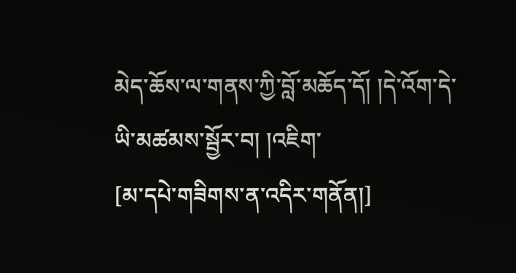མེད་ཆོས་ལ་གནས་ཀྱི་བློ་མཆོད་དོ། །དེ་འོག་དེ་ཡི་མཚམས་སྦྱོར་བ། །འཇིག་
[མ་དཔེ་གཟིགས་ན་འདིར་གནོན།]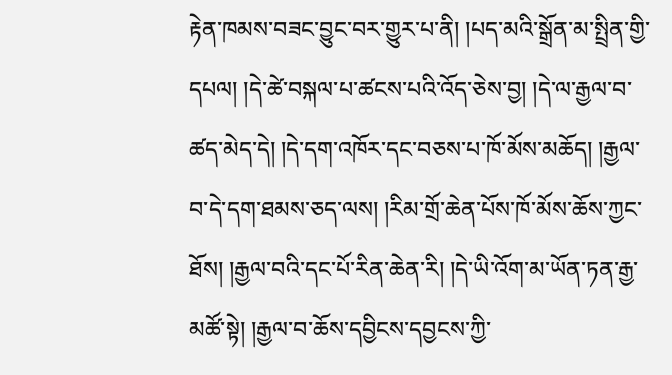རྟེན་ཁམས་བཟང་བྱུང་བར་གྱུར་པ་ནི། །པད་མའི་སྒྲོན་མ་སྤྲིན་གྱི་དཔལ། །དེ་ཚེ་བསྐལ་པ་ཚངས་པའི་འོད་ཅེས་བྱ། །དེ་ལ་རྒྱལ་བ་ཚད་མེད་དེ། །དེ་དག་འཁོར་དང་བཅས་པ་ཁོ་མོས་མཆོད། །རྒྱལ་བ་དེ་དག་ཐམས་ཅད་ལས། །རིམ་གྲོ་ཆེན་པོས་ཁོ་མོས་ཆོས་ཀྱང་ཐོས། །རྒྱལ་བའི་དང་པོ་རིན་ཆེན་རི། །དེ་ཡི་འོག་མ་ཡོན་ཏན་རྒྱ་མཚོ་སྟེ། །རྒྱལ་བ་ཆོས་དབྱིངས་དབྱངས་ཀྱི་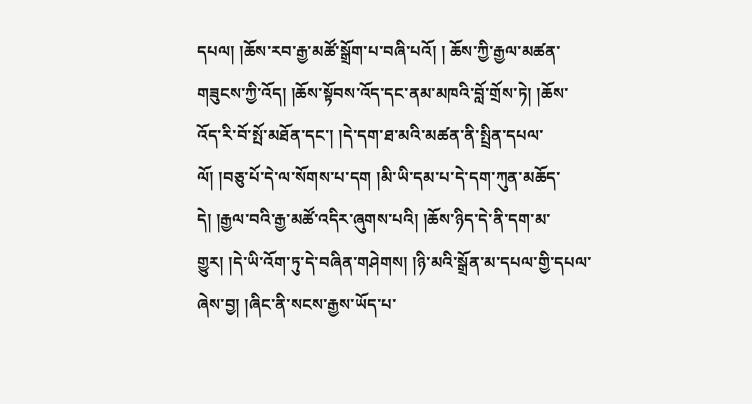དཔལ། །ཆོས་རབ་རྒྱ་མཚོ་སྒྲོག་པ་བཞི་པའོ། ། ཆོས་ཀྱི་རྒྱལ་མཚན་གཟུངས་ཀྱི་འོད། །ཆོས་སྟོབས་འོད་དང་ནམ་མཁའི་བློ་གྲོས་ཏེ། །ཆོས་འོད་རི་བོ་སྤོ་མཐོན་དང་། །དེ་དག་ཐ་མའི་མཚན་ནི་སྤྲིན་དཔལ་ལོ། །བཅུ་པོ་དེ་ལ་སོགས་པ་དག །མི་ཡི་དམ་པ་དེ་དག་ཀུན་མཆོད་དེ། །རྒྱལ་བའི་རྒྱ་མཚོ་འདིར་ཞུགས་པའི། །ཆོས་ཉིད་དེ་ནི་དག་མ་གྱུར། །དེ་ཡི་འོག་ཏུ་དེ་བཞིན་གཤེགས། །ཉི་མའི་སྒྲོན་མ་དཔལ་གྱི་དཔལ་ཞེས་བྱ། །ཞིང་ནི་སངས་རྒྱས་ཡོད་པ་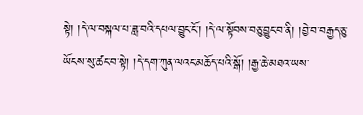སྟེ། །དེ་ལ་བསྐལ་པ་ཟླ་བའི་དཔལ་བྱུང་ངོ་། །དེ་ལ་སྟོབས་བཅུ་བྱུང་བ་ནི། །བྱེ་བ་བརྒྱད་ཅུ་ཡོངས་སུ་ཚང་བ་སྟེ། །དེ་དག་ཀུན་ལའང་མཆོད་པའི་སྒོ། །རྒྱ་ཆེ་མཐའ་ཡས་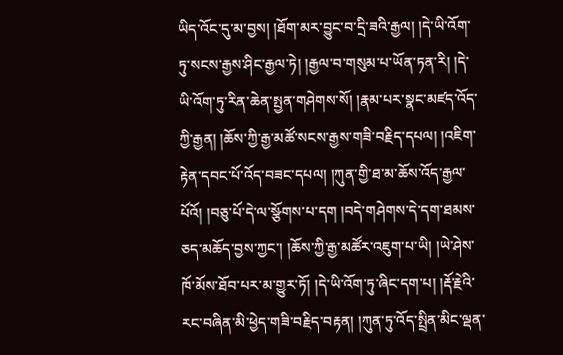ཡིད་འོང་དུ་མ་བྱས། །ཐོག་མར་བྱུང་བ་དྲི་ཟའི་རྒྱལ། །དེ་ཡི་འོག་ཏུ་སངས་རྒྱས་ཤིང་རྒྱལ་ཏེ། །རྒྱལ་བ་གསུམ་པ་ཡོན་ཏན་རི། །དེ་ཡི་འོག་ཏུ་རིན་ཆེན་སྤྱན་གཤེགས་སོ། །རྣམ་པར་སྣང་མཛད་འོད་ཀྱི་རྒྱན། །ཆོས་ཀྱི་རྒྱ་མཚོ་སངས་རྒྱས་གཟི་བརྗིད་དཔལ། །འཇིག་རྟེན་དབང་པོ་འོད་བཟང་དཔལ། །ཀུན་གྱི་ཐ་མ་ཆོས་འོད་རྒྱལ་པོའོ། །བཅུ་པོ་དེ་ལ་སྩོགས་པ་དག །བདེ་གཤེགས་དེ་དག་ཐམས་ཅད་མཆོད་བྱས་ཀྱང་། །ཆོས་ཀྱི་རྒྱ་མཚོར་འཇུག་པ་ཡི། །ཡེ་ཤེས་ཁོ་མོས་ཐོབ་པར་མ་གྱུར་ཏོ། །དེ་ཡི་འོག་ཏུ་ཞིང་དག་པ། །རྡོ་རྗེའི་རང་བཞིན་མི་ཕྱེད་གཟི་བརྗིད་བརྟན། །ཀུན་ཏུ་འོད་སྤྲིན་མིང་ལྡན་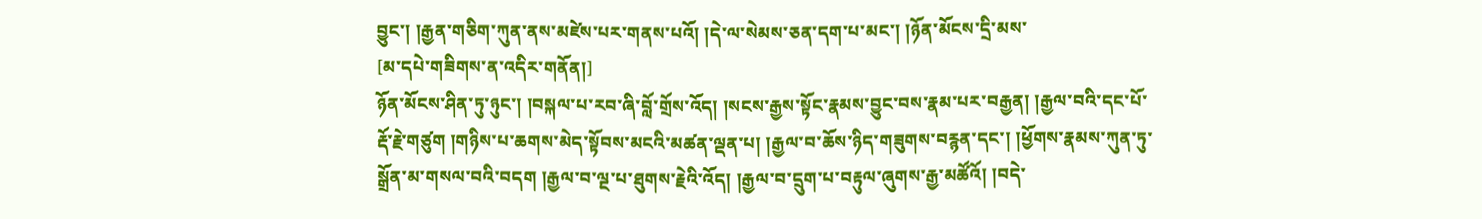བྱུང་། །རྒྱན་གཅིག་ཀུན་ནས་མཛེས་པར་གནས་པའོ། །དེ་ལ་སེམས་ཅན་དག་པ་མང་། །ཉོན་མོངས་དྲི་མས་
[མ་དཔེ་གཟིགས་ན་འདིར་གནོན།]
ཉོན་མོངས་ཤིན་ཏུ་ཉུང་། །བསྐལ་པ་རབ་ཞི་བློ་གྲོས་འོད། །སངས་རྒྱས་སྟོང་རྣམས་བྱུང་བས་རྣམ་པར་བརྒྱན། །རྒྱལ་བའི་དང་པོ་རྡོ་རྗེ་གཙུག །གཉིས་པ་ཆགས་མེད་སྟོབས་མངའི་མཚན་ལྡན་པ། །རྒྱལ་བ་ཆོས་ཉིད་གཟུགས་བརྙན་དང་། །ཕྱོགས་རྣམས་ཀུན་ཏུ་སྒྲོན་མ་གསལ་བའི་བདག །རྒྱལ་བ་ལྔ་པ་ཐུགས་རྗེའི་འོད། །རྒྱལ་བ་དྲུག་པ་བརྟུལ་ཞུགས་རྒྱ་མཚོའོ། །བདེ་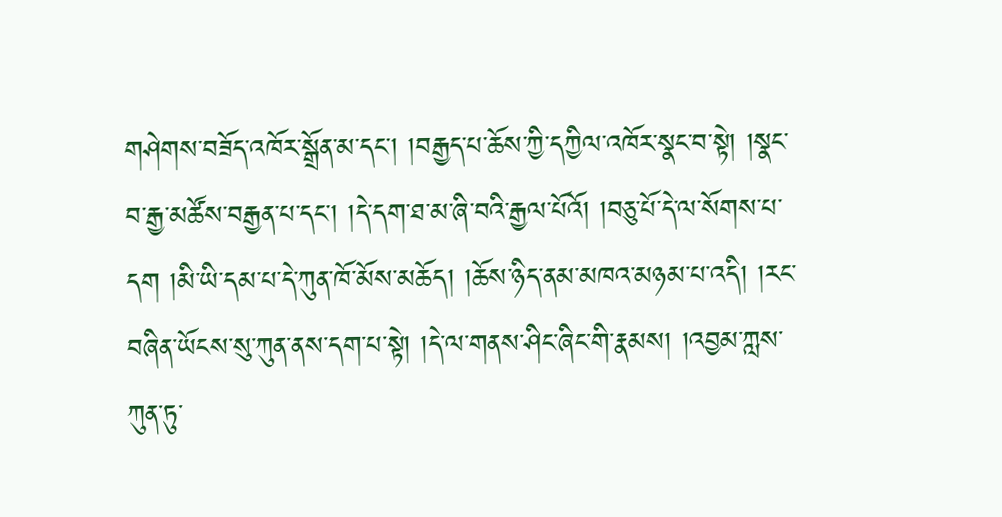གཤེགས་བཟོད་འཁོར་སྒྲོན་མ་དང་། །བརྒྱད་པ་ཆོས་ཀྱི་དཀྱིལ་འཁོར་སྣང་བ་སྟེ། །སྣང་བ་རྒྱ་མཚོས་བརྒྱན་པ་དང་། །དེ་དག་ཐ་མ་ཞི་བའི་རྒྱལ་པོའོ། །བཅུ་པོ་དེ་ལ་སོགས་པ་དག །མི་ཡི་དམ་པ་དེ་ཀུན་ཁོ་མོས་མཆོད། །ཆོས་ཉིད་ནམ་མཁའ་མཉམ་པ་འདི། །རང་བཞིན་ཡོངས་སུ་ཀུན་ནས་དག་པ་སྟེ། །དེ་ལ་གནས་ཤིང་ཞིང་གི་རྣམས། །འབྱམ་ཀླས་ཀུན་ཏུ་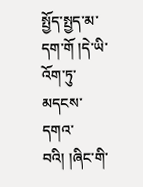སྤྱོད་སྤྱད་མ་དག་གོ །དེ་ཡི་འོག་ཏུ་མདངས་དགའ་བའི། །ཞིང་གི་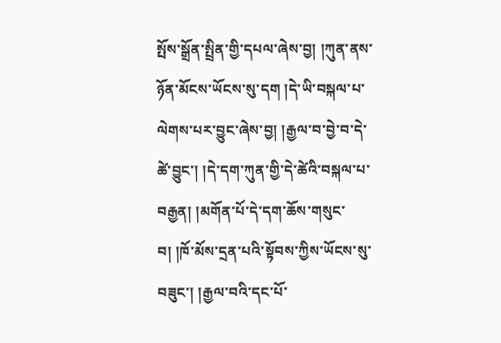སྤོས་སྒྲོན་སྤྲིན་གྱི་དཔལ་ཞེས་བྱ། །ཀུན་ནས་ཉོན་མོངས་ཡོངས་སུ་དག །དེ་ཡི་བསྐལ་པ་ལེགས་པར་བྱུང་ཞེས་བྱ། །རྒྱལ་བ་བྱེ་བ་དེ་ཚེ་བྱུང་། །དེ་དག་ཀུན་གྱི་དེ་ཚེའི་བསྐལ་པ་བརྒྱན། །མགོན་པོ་དེ་དག་ཆོས་གསུང་བ། །ཁོ་མོས་དྲན་པའི་སྟོབས་ཀྱིས་ཡོངས་སུ་བཟུང་། །རྒྱལ་བའི་དང་པོ་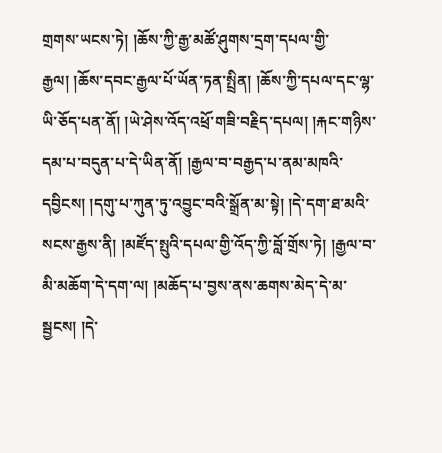གྲགས་ཡངས་ཏེ། །ཆོས་ཀྱི་རྒྱ་མཚོ་ཤུགས་དྲག་དཔལ་གྱི་རྒྱལ། །ཆོས་དབང་རྒྱལ་པོ་ཡོན་ཏན་སྤྲིན། །ཆོས་ཀྱི་དཔལ་དང་ལྷ་ཡི་ཅོད་པན་ནོ། །ཡེ་ཤེས་འོད་འཕྲོ་གཟི་བརྗིད་དཔལ། །རྐང་གཉིས་དམ་པ་བདུན་པ་དེ་ཡིན་ནོ། །རྒྱལ་བ་བརྒྱད་པ་ནམ་མཁའི་དབྱིངས། །དགུ་པ་ཀུན་ཏུ་འབྱུང་བའི་སྒྲོན་མ་སྟེ། །དེ་དག་ཐ་མའི་སངས་རྒྱས་ནི། །མཛོད་སྤུའི་དཔལ་གྱི་འོད་ཀྱི་བློ་གྲོས་ཏེ། །རྒྱལ་བ་མི་མཆོག་དེ་དག་ལ། །མཆོད་པ་བྱས་ནས་ཆགས་མེད་དེ་མ་སྦྱངས། །དེ་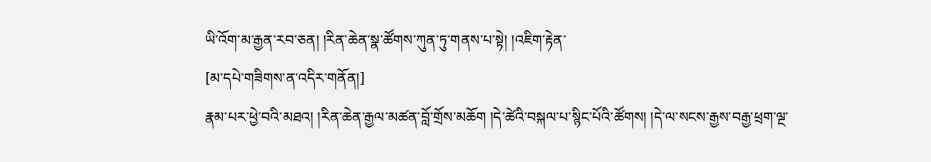ཡི་འོག་མ་རྒྱན་རབ་ཅན། །རིན་ཆེན་སྣ་ཚོགས་ཀུན་ཏུ་གནས་པ་སྟེ། །འཇིག་རྟེན་
[མ་དཔེ་གཟིགས་ན་འདིར་གནོན།]
རྣམ་པར་ཕྱེ་བའི་མཐའ། །རིན་ཆེན་རྒྱལ་མཚན་བློ་གྲོས་མཆོག །དེ་ཚེའི་བསྐལ་པ་སྙིང་པོའི་ཚོགས། །དེ་ལ་སངས་རྒྱས་བརྒྱ་ཕྲག་ལྔ་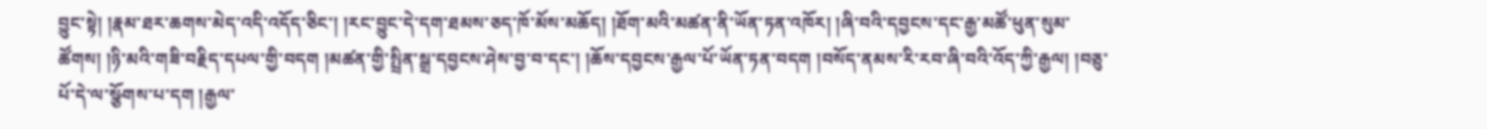བྱུང་སྟེ། །རྣམ་ཐར་ཆགས་མེད་འདི་འདོད་ཅིང་། །རང་བྱུང་དེ་དག་ཐམས་ཅད་ཁོ་མོས་མཆོད། །ཐོག་མའི་མཚན་ནི་ཡོན་ཏན་འཁོར། །ཞི་བའི་དབྱངས་དང་རྒྱ་མཚོ་ཕུན་སུམ་ཚོགས། །ཉི་མའི་གཟི་བརྗིད་དཔལ་གྱི་བདག །མཚན་གྱི་སྤྲིན་སྒྲ་དབྱངས་ཤེས་བྱ་བ་དང་། །ཆོས་དབྱངས་རྒྱལ་པོ་ཡོན་ཏན་བདག །བསོད་ནམས་རི་རབ་ཞི་བའི་འོད་ཀྱི་རྒྱལ། །བཅུ་པོ་དེ་ལ་སྩོགས་པ་དག །རྒྱལ་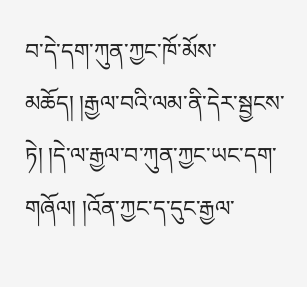བ་དེ་དག་ཀུན་ཀྱང་ཁོ་མོས་མཆོད། །རྒྱལ་བའི་ལམ་ནི་དེར་སྦྱངས་ཏེ། །དེ་ལ་རྒྱལ་བ་ཀུན་ཀྱང་ཡང་དག་གཞོལ། །འོན་ཀྱང་ད་དུང་རྒྱལ་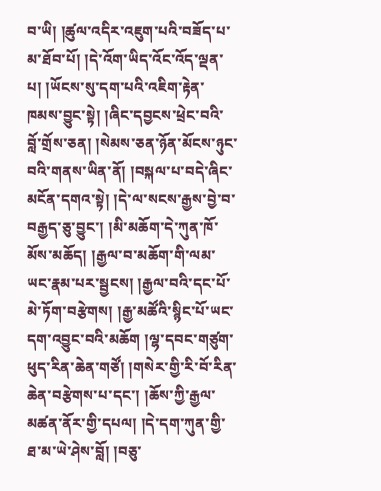བ་ཡི། །ཚུལ་འདིར་འཇུག་པའི་བཟོད་པ་མ་ཐོབ་པོ། །དེ་འོག་ཡིད་འོང་འོད་ལྡན་པ། །ཡོངས་སུ་དག་པའི་འཇིག་རྟེན་ཁམས་བྱུང་སྟེ། །ཞིང་དབྱངས་ཕྲེང་བའི་བློ་གྲོས་ཅན། །སེམས་ཅན་ཉོན་མོངས་ཉུང་བའི་གནས་ཡིན་ནོ། །བསྐལ་པ་བདེ་ཞིང་མངོན་དགའ་སྟེ། །དེ་ལ་སངས་རྒྱས་བྱེ་བ་བརྒྱད་ཅུ་བྱུང་། །མི་མཆོག་དེ་ཀུན་ཁོ་མོས་མཆོད། །རྒྱལ་བ་མཆོག་གི་ལམ་ཡང་རྣམ་པར་སྦྱངས། །རྒྱལ་བའི་དང་པོ་མེ་ཏོག་བརྩེགས། །རྒྱ་མཚོའི་སྙིང་པོ་ཡང་དག་འབྱུང་བའི་མཆོག །ལྷ་དབང་གཙུག་ཕུད་རིན་ཆེན་གཙོ། །གསེར་གྱི་རི་བོ་རིན་ཆེན་བརྩེགས་པ་དང་། །ཆོས་ཀྱི་རྒྱལ་མཚན་ནོར་གྱི་དཔལ། །དེ་དག་ཀུན་གྱི་ཐ་མ་ཡེ་ཤེས་བློ། །བཅུ་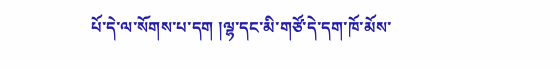པོ་དེ་ལ་སོགས་པ་དག །ལྷ་དང་མི་གཙོ་དེ་དག་ཁོ་མོས་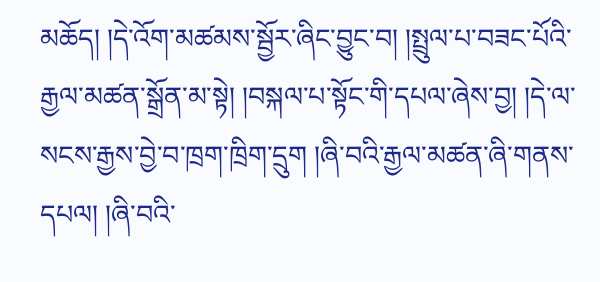མཆོད། །དེ་འོག་མཚམས་སྦྱོར་ཞིང་བྱུང་བ། །སྤྲུལ་པ་བཟང་པོའི་རྒྱལ་མཚན་སྒྲོན་མ་སྟེ། །བསྐལ་པ་སྟོང་གི་དཔལ་ཞེས་བྱ། །དེ་ལ་སངས་རྒྱས་བྱེ་བ་ཁྲག་ཁྲིག་དྲུག །ཞི་བའི་རྒྱལ་མཚན་ཞི་གནས་དཔལ། །ཞི་བའི་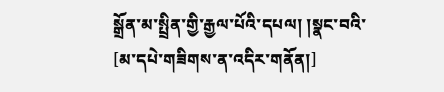སྒྲོན་མ་སྤྲིན་གྱི་རྒྱལ་པོའི་དཔལ། །སྣང་བའི་
[མ་དཔེ་གཟིགས་ན་འདིར་གནོན།]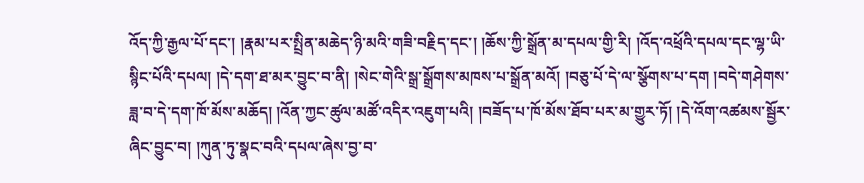འོད་ཀྱི་རྒྱལ་པོ་དང་། །རྣམ་པར་སྤྲིན་མཆེད་ཉི་མའི་གཟི་བརྗིད་དང་། །ཆོས་ཀྱི་སྒྲོན་མ་དཔལ་གྱི་རི། །འོད་འཕྲོའི་དཔལ་དང་ལྷ་ཡི་སྙིང་པོའི་དཔལ། །དེ་དག་ཐ་མར་བྱུང་བ་ནི། །སེང་གེའི་སྒྲ་སྒྲོགས་མཁས་པ་སྒྲོན་མའོ། །བཅུ་པོ་དེ་ལ་སྩོགས་པ་དག །བདེ་གཤེགས་ཟླ་བ་དེ་དག་ཁོ་མོས་མཆོད། །འོན་ཀྱང་ཚུལ་མཚོ་འདིར་འཇུག་པའི། །བཟོད་པ་ཁོ་མོས་ཐོབ་པར་མ་གྱུར་ཏོ། །དེ་འོག་འཚམས་སྦྱོར་ཞིང་བྱུང་བ། །ཀུན་ཏུ་སྣང་བའི་དཔལ་ཞེས་བྱ་བ་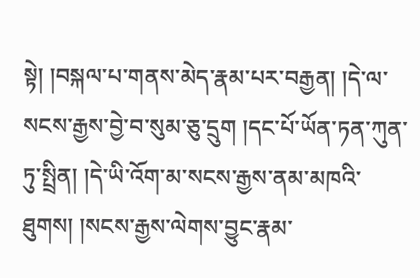སྟེ། །བསྐལ་པ་གནས་མེད་རྣམ་པར་བརྒྱན། །དེ་ལ་སངས་རྒྱས་བྱེ་བ་སུམ་ཅུ་དྲུག །དང་པོ་ཡོན་ཏན་ཀུན་ཏུ་སྤྲིན། །དེ་ཡི་འོག་མ་སངས་རྒྱས་ནམ་མཁའི་ཐུགས། །སངས་རྒྱས་ལེགས་བྱུང་རྣམ་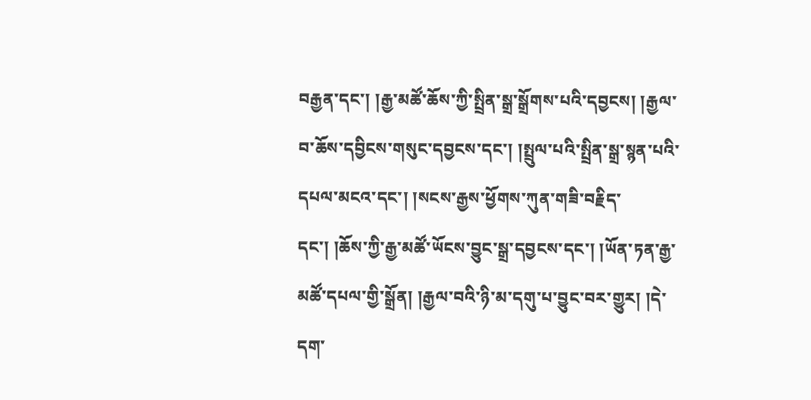བརྒྱན་དང་། །རྒྱ་མཚོ་ཆོས་ཀྱི་སྤྲིན་སྒྲ་སྒྲོགས་པའི་དབྱངས། །རྒྱལ་བ་ཆོས་དབྱིངས་གསུང་དབྱངས་དང་། །སྤྲུལ་པའི་སྤྲིན་སྒྲ་སྙན་པའི་དཔལ་མངའ་དང་། །སངས་རྒྱས་ཕྱོགས་ཀུན་གཟི་བརྗིད་དང་། །ཆོས་ཀྱི་རྒྱ་མཚོ་ཡོངས་བྱུང་སྒྲ་དབྱངས་དང་། །ཡོན་ཏན་རྒྱ་མཚོ་དཔལ་གྱི་སྒྲོན། །རྒྱལ་བའི་ཉི་མ་དགུ་པ་བྱུང་བར་གྱུར། །དེ་དག་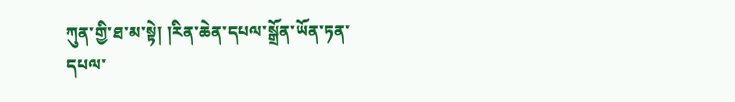ཀུན་གྱི་ཐ་མ་སྟེ། །རིན་ཆེན་དཔལ་སྒྲོན་ཡོན་ཏན་དཔལ་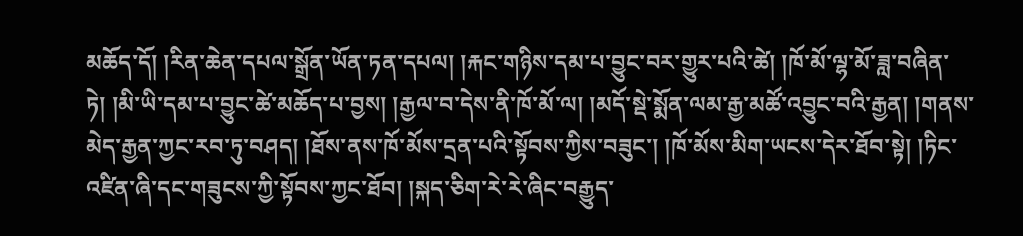མཆོད་དོ། །རིན་ཆེན་དཔལ་སྒྲོན་ཡོན་ཏན་དཔལ། །རྐང་གཉིས་དམ་པ་བྱུང་བར་གྱུར་པའི་ཚེ། །ཁོ་མོ་ལྷ་མོ་ཟླ་བཞིན་ཏེ། །མི་ཡི་དམ་པ་བྱུང་ཚེ་མཆོད་པ་བྱས། །རྒྱལ་བ་དེས་ནི་ཁོ་མོ་ལ། །མདོ་སྡེ་སྨོན་ལམ་རྒྱ་མཚོ་འབྱུང་བའི་རྒྱན། །གནས་མེད་རྒྱན་ཀྱང་རབ་ཏུ་བཤད། །ཐོས་ནས་ཁོ་མོས་དྲན་པའི་སྟོབས་ཀྱིས་བཟུང་། །ཁོ་མོས་མིག་ཡངས་དེར་ཐོབ་སྟེ། །ཏིང་འཛིན་ཞི་དང་གཟུངས་ཀྱི་སྟོབས་ཀྱང་ཐོབ། །སྐད་ཅིག་རེ་རེ་ཞིང་བརྒྱུད་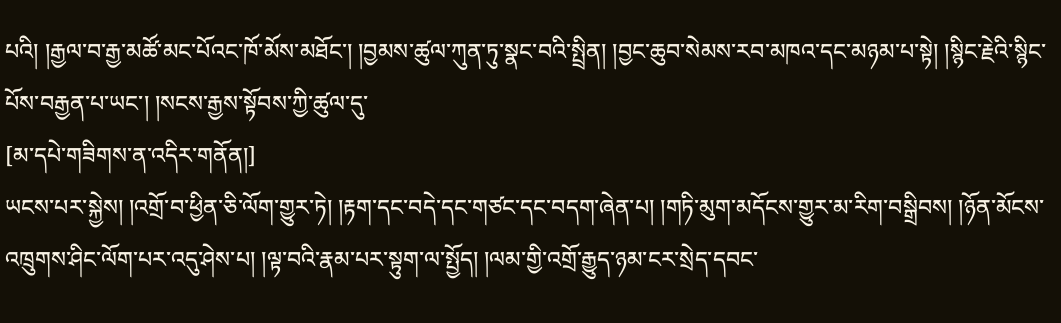པའི། །རྒྱལ་བ་རྒྱ་མཚོ་མང་པོའང་ཁོ་མོས་མཐོང་། །བྱམས་ཚུལ་ཀུན་ཏུ་སྣང་བའི་སྤྲིན། །བྱང་ཆུབ་སེམས་རབ་མཁའ་དང་མཉམ་པ་སྟེ། །སྙིང་རྗེའི་སྙིང་པོས་བརྒྱན་པ་ཡང་། །སངས་རྒྱས་སྟོབས་ཀྱི་ཚུལ་དུ་
[མ་དཔེ་གཟིགས་ན་འདིར་གནོན།]
ཡངས་པར་སྐྱེས། །འགྲོ་བ་ཕྱིན་ཅི་ལོག་གྱུར་ཏེ། །རྟག་དང་བདེ་དང་གཙང་དང་བདག་ཞེན་པ། །གཏི་མུག་མདོངས་གྱུར་མ་རིག་བསྒྲིབས། །ཉོན་མོངས་འཁྲུགས་ཤིང་ལོག་པར་འདུ་ཤེས་པ། །ལྟ་བའི་རྣམ་པར་སྟུག་ལ་སྤྱོད། །ལམ་གྱི་འགྲོ་རྒྱུད་ཉམ་ངར་སྲེད་དབང་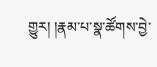གྱུར། །རྣམ་པ་སྣ་ཚོགས་བྱེ་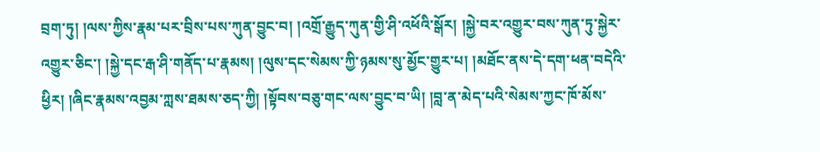བྲག་ཏུ། །ལས་ཀྱིས་རྣམ་པར་བྲིས་པས་ཀུན་བྱུང་བ། །འགྲོ་རྒྱུད་ཀུན་གྱི་ཤི་འཕོའི་སྒོར། །སྐྱེ་བར་འགྱུར་བས་ཀུན་ཏུ་སྐྱེར་འགྱུར་ཅིང་། །སྐྱེ་དང་རྒ་ཤི་གནོད་པ་རྣམས། །ལུས་དང་སེམས་ཀྱི་ཉམས་སུ་མྱོང་གྱུར་པ། །མཐོང་ནས་དེ་དག་ཕན་བདེའི་ཕྱིར། །ཞིང་རྣམས་འབྱམ་ཀླས་ཐམས་ཅད་ཀྱི། །སྟོབས་བཅུ་གང་ལས་བྱུང་བ་ཡི། །བླ་ན་མེད་པའི་སེམས་ཀྱང་ཁོ་མོས་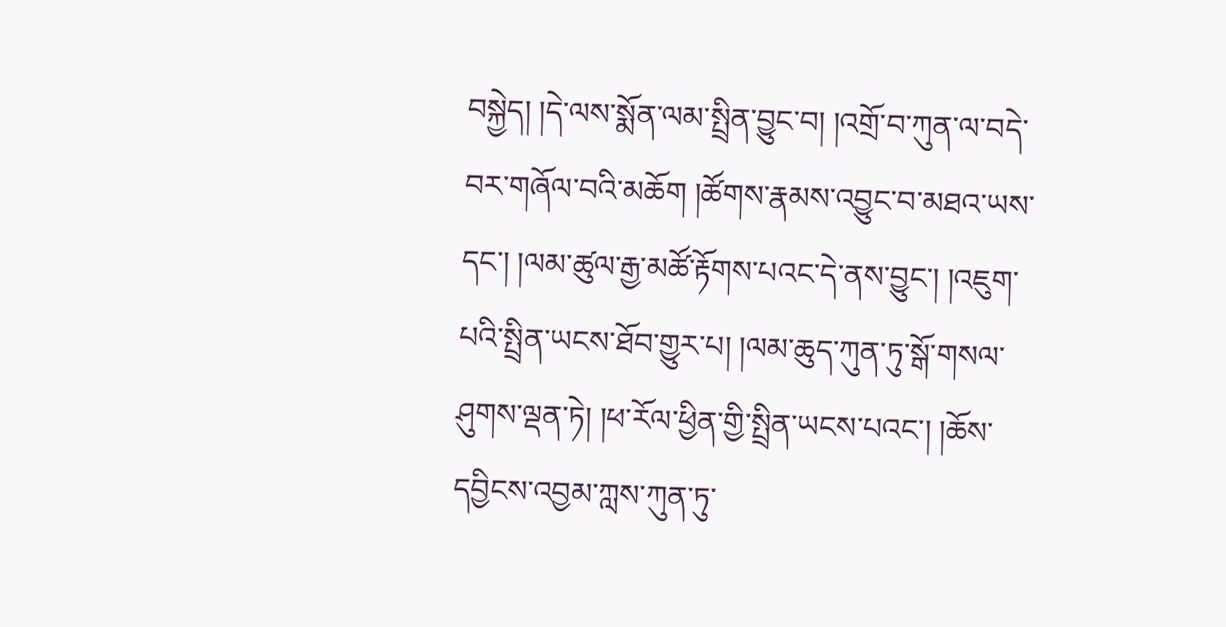བསྐྱེད། །དེ་ལས་སྨོན་ལམ་སྤྲིན་བྱུང་བ། །འགྲོ་བ་ཀུན་ལ་བདེ་བར་གཞོལ་བའི་མཆོག །ཚོགས་རྣམས་འབྱུང་བ་མཐའ་ཡས་དང་། །ལམ་ཚུལ་རྒྱ་མཚོ་རྟོགས་པའང་དེ་ནས་བྱུང་། །འཇུག་པའི་སྤྲིན་ཡངས་ཐོབ་གྱུར་པ། །ལམ་ཆུད་ཀུན་ཏུ་སྒོ་གསལ་ཤུགས་ལྡན་ཏེ། །ཕ་རོལ་ཕྱིན་གྱི་སྤྲིན་ཡངས་པའང་། །ཆོས་དབྱིངས་འབྱམ་ཀླས་ཀུན་ཏུ་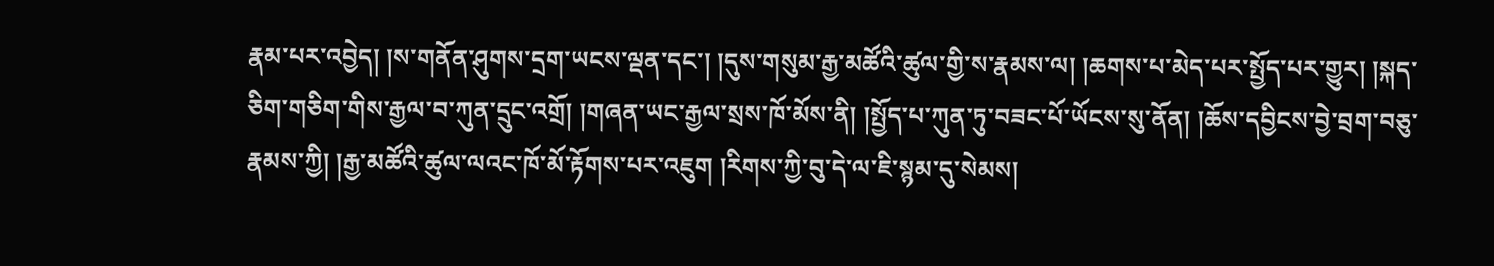རྣམ་པར་འབྱེད། །ས་གནོན་ཤུགས་དྲག་ཡངས་ལྡན་དང་། །དུས་གསུམ་རྒྱ་མཚོའི་ཚུལ་གྱི་ས་རྣམས་ལ། །ཆགས་པ་མེད་པར་སྤྱོད་པར་གྱུར། །སྐད་ཅིག་གཅིག་གིས་རྒྱལ་བ་ཀུན་དྲུང་འགྲོ། །གཞན་ཡང་རྒྱལ་སྲས་ཁོ་མོས་ནི། །སྤྱོད་པ་ཀུན་ཏུ་བཟང་པོ་ཡོངས་སུ་ནོན། །ཆོས་དབྱིངས་བྱེ་བྲག་བཅུ་རྣམས་ཀྱི། །རྒྱ་མཚོའི་ཚུལ་ལའང་ཁོ་མོ་རྟོགས་པར་འཇུག །རིགས་ཀྱི་བུ་དེ་ལ་ཇི་སྙམ་དུ་སེམས།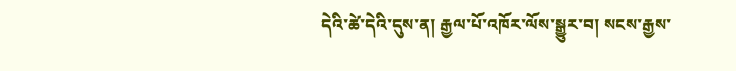དེའི་ཚེ་དེའི་དུས་ན། རྒྱལ་པོ་འཁོར་ལོས་སྒྱུར་བ། སངས་རྒྱས་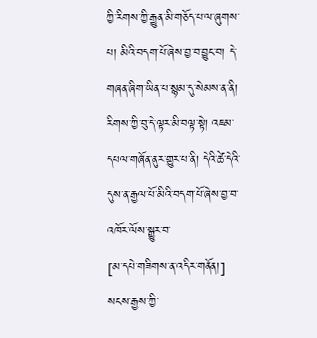ཀྱི་རིགས་ཀྱི་རྒྱུན་མི་གཅོད་པ་ལ་ཞུགས་པ། མིའི་བདག་པོ་ཞེས་བྱ་བ་བྱུང་བ། དེ་གཞན་ཞིག་ཡིན་པ་སྙམ་དུ་སེམས་ན་ནི། རིགས་ཀྱི་བུ་དེ་ལྟར་མི་བལྟ་སྟེ། འཇམ་དཔལ་གཞོན་ནུར་གྱུར་པ་ནི། དེའི་ཚེ་དེའི་དུས་ན་རྒྱལ་པོ་མིའི་བདག་པོ་ཞེས་བྱ་བ་འཁོར་ལོས་སྒྱུར་བ་
[མ་དཔེ་གཟིགས་ན་འདིར་གནོན།]
སངས་རྒྱས་ཀྱི་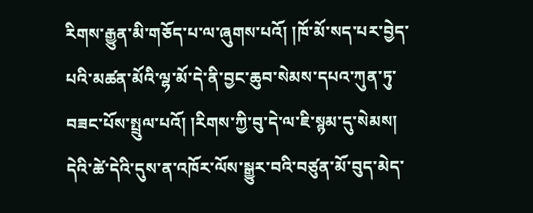རིགས་རྒྱུན་མི་གཅོད་པ་ལ་ཞུགས་པའོ། །ཁོ་མོ་སད་པར་བྱེད་པའི་མཚན་མོའི་ལྷ་མོ་དེ་ནི་བྱང་ཆུབ་སེམས་དཔའ་ཀུན་ཏུ་བཟང་པོས་སྤྲུལ་པའོ། །རིགས་ཀྱི་བུ་དེ་ལ་ཇི་སྙམ་དུ་སེམས། དེའི་ཚེ་དེའི་དུས་ན་འཁོར་ལོས་སྒྱུར་བའི་བཙུན་མོ་བུད་མེད་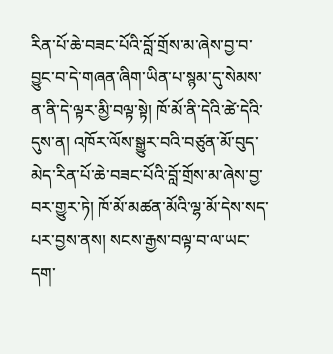རིན་པོ་ཆེ་བཟང་པོའི་བློ་གྲོས་མ་ཞེས་བྱ་བ་བྱུང་བ་དེ་གཞན་ཞིག་ཡིན་པ་སྙམ་དུ་སེམས་ན་ནི་དེ་ལྟར་མྱི་བལྟ་སྟེ། ཁོ་མོ་ནི་དེའི་ཚེ་དེའི་དུས་ན། འཁོར་ལོས་སྒྱུར་བའི་བཙུན་མོ་བུད་མེད་རིན་པོ་ཆེ་བཟང་པོའི་བློ་གྲོས་མ་ཞེས་བྱ་བར་གྱུར་ཏེ། ཁོ་མོ་མཚན་མོའི་ལྷ་མོ་དེས་སད་པར་བྱས་ནས། སངས་རྒྱས་བལྟ་བ་ལ་ཡང་དག་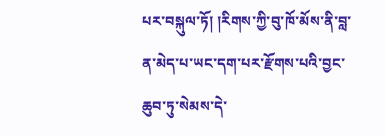པར་བསྐུལ་ཏོ། །རིགས་ཀྱི་བུ་ཁོ་མོས་ནི་བླ་ན་མེད་པ་ཡང་དག་པར་རྫོགས་པའི་བྱང་ཆུབ་ཏུ་སེམས་དེ་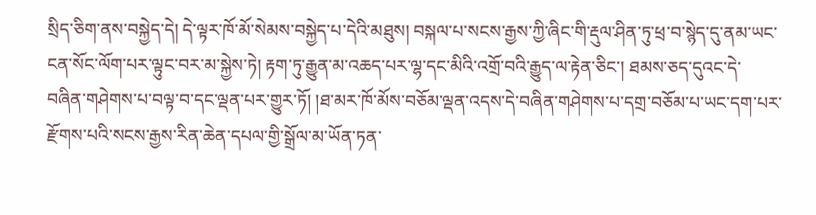སྲིད་ཅིག་ནས་བསྐྱེད་དེ། དེ་ལྟར་ཁོ་མོ་སེམས་བསྐྱེད་པ་དེའི་མཐུས། བསྐལ་པ་སངས་རྒྱས་ཀྱི་ཞིང་གི་རྡུལ་ཤིན་ཏུ་ཕྲ་བ་སྙེད་དུ་ནམ་ཡང་ངན་སོང་ལོག་པར་ལྟུང་བར་མ་སྐྱེས་ཏེ། རྟག་ཏུ་རྒྱུན་མ་འཆད་པར་ལྷ་དང་མིའི་འགྲོ་བའི་རྒྱུད་ལ་རྟེན་ཅིང་། ཐམས་ཅད་དུའང་དེ་བཞིན་གཤེགས་པ་བལྟ་བ་དང་ལྡན་པར་གྱུར་ཏོ། །ཐ་མར་ཁོ་མོས་བཅོམ་ལྡན་འདས་དེ་བཞིན་གཤེགས་པ་དགྲ་བཅོམ་པ་ཡང་དག་པར་རྫོགས་པའི་སངས་རྒྱས་རིན་ཆེན་དཔལ་གྱི་སྒྲོལ་མ་ཡོན་ཏན་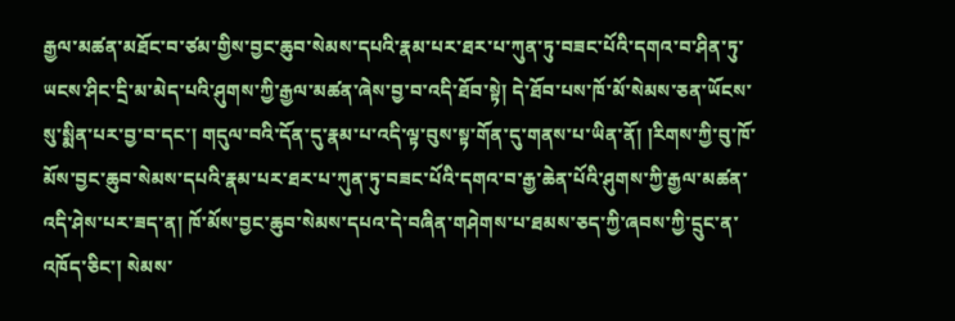རྒྱལ་མཚན་མཐོང་བ་ཙམ་གྱིས་བྱང་ཆུབ་སེམས་དཔའི་རྣམ་པར་ཐར་པ་ཀུན་ཏུ་བཟང་པོའི་དགའ་བ་ཤིན་ཏུ་ཡངས་ཤིང་དྲི་མ་མེད་པའི་ཤུགས་ཀྱི་རྒྱལ་མཚན་ཞེས་བྱ་བ་འདི་ཐོབ་སྟེ། དེ་ཐོབ་པས་ཁོ་མོ་སེམས་ཅན་ཡོངས་སུ་སྨིན་པར་བྱ་བ་དང་། གདུལ་བའི་དོན་དུ་རྣམ་པ་འདི་ལྟ་བུས་སྟ་གོན་དུ་གནས་པ་ཡིན་ནོ། །རིགས་ཀྱི་བུ་ཁོ་མོས་བྱང་ཆུབ་སེམས་དཔའི་རྣམ་པར་ཐར་པ་ཀུན་ཏུ་བཟང་པོའི་དགའ་བ་རྒྱ་ཆེན་པོའི་ཤུགས་ཀྱི་རྒྱལ་མཚན་འདི་ཤེས་པར་ཟད་ན། ཁོ་མོས་བྱང་ཆུབ་སེམས་དཔའ་དེ་བཞིན་གཤེགས་པ་ཐམས་ཅད་ཀྱི་ཞབས་ཀྱི་དྲུང་ན་འཁོད་ཅིང་། སེམས་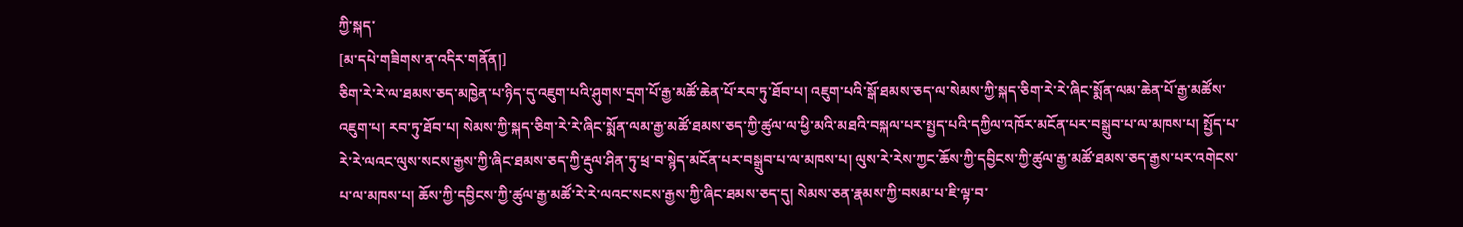ཀྱི་སྐད་
[མ་དཔེ་གཟིགས་ན་འདིར་གནོན།]
ཅིག་རེ་རེ་ལ་ཐམས་ཅད་མཁྱེན་པ་ཉིད་དུ་འཇུག་པའི་ཤུགས་དྲག་པོ་རྒྱ་མཚོ་ཆེན་པོ་རབ་ཏུ་ཐོབ་པ། འཇུག་པའི་སྒོ་ཐམས་ཅད་ལ་སེམས་ཀྱི་སྐད་ཅིག་རེ་རེ་ཞིང་སྨོན་ལམ་ཆེན་པོ་རྒྱ་མཚོས་འཇུག་པ། རབ་ཏུ་ཐོབ་པ། སེམས་ཀྱི་སྐད་ཅིག་རེ་རེ་ཞིང་སྨོན་ལམ་རྒྱ་མཚོ་ཐམས་ཅད་ཀྱི་ཚུལ་ལ་ཕྱི་མའི་མཐའི་བསྐལ་པར་སྤྱད་པའི་དཀྱིལ་འཁོར་མངོན་པར་བསྒྲུབ་པ་ལ་མཁས་པ། སྤྱོད་པ་རེ་རེ་ལའང་ལུས་སངས་རྒྱས་ཀྱི་ཞིང་ཐམས་ཅད་ཀྱི་རྡུལ་ཤིན་ཏུ་ཕྲ་བ་སྙེད་མངོན་པར་བསྒྲུབ་པ་ལ་མཁས་པ། ལུས་རེ་རེས་ཀྱང་ཆོས་ཀྱི་དབྱིངས་ཀྱི་ཚུལ་རྒྱ་མཚོ་ཐམས་ཅད་རྒྱས་པར་འགེངས་པ་ལ་མཁས་པ། ཆོས་ཀྱི་དབྱིངས་ཀྱི་ཚུལ་རྒྱ་མཚོ་རེ་རེ་ལའང་སངས་རྒྱས་ཀྱི་ཞིང་ཐམས་ཅད་དུ། སེམས་ཅན་རྣམས་ཀྱི་བསམ་པ་ཇི་ལྟ་བ་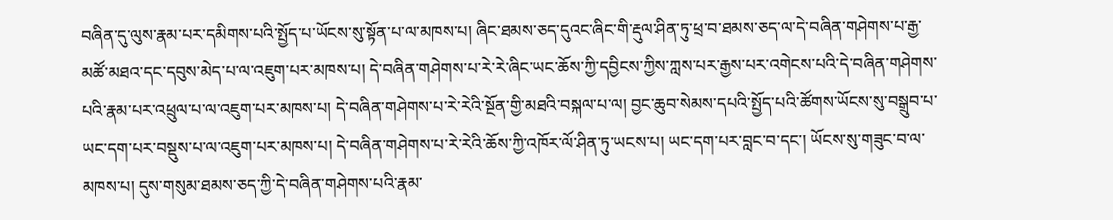བཞིན་དུ་ལུས་རྣམ་པར་དམིགས་པའི་སྤྱོད་པ་ཡོངས་སུ་སྟོན་པ་ལ་མཁས་པ། ཞིང་ཐམས་ཅད་དུའང་ཞིང་གི་རྡུལ་ཤིན་ཏུ་ཕྲ་བ་ཐམས་ཅད་ལ་དེ་བཞིན་གཤེགས་པ་རྒྱ་མཚོ་མཐའ་དང་དབུས་མེད་པ་ལ་འཇུག་པར་མཁས་པ། དེ་བཞིན་གཤེགས་པ་རེ་རེ་ཞིང་ཡང་ཆོས་ཀྱི་དབྱིངས་ཀྱིས་ཀླས་པར་རྒྱས་པར་འགེངས་པའི་དེ་བཞིན་གཤེགས་པའི་རྣམ་པར་འཕྲུལ་པ་ལ་འཇུག་པར་མཁས་པ། དེ་བཞིན་གཤེགས་པ་རེ་རེའི་སྔོན་གྱི་མཐའི་བསྐལ་པ་ལ། བྱང་ཆུབ་སེམས་དཔའི་སྤྱོད་པའི་ཚོགས་ཡོངས་སུ་བསྒྲུབ་པ་ཡང་དག་པར་བསྡུས་པ་ལ་འཇུག་པར་མཁས་པ། དེ་བཞིན་གཤེགས་པ་རེ་རེའི་ཆོས་ཀྱི་འཁོར་ལོ་ཤིན་ཏུ་ཡངས་པ། ཡང་དག་པར་བླང་བ་དང་། ཡོངས་སུ་གཟུང་བ་ལ་མཁས་པ། དུས་གསུམ་ཐམས་ཅད་ཀྱི་དེ་བཞིན་གཤེགས་པའི་རྣམ་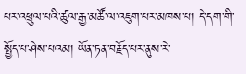པར་འཕྲུལ་པའི་ཚུལ་རྒྱ་མཚོ་ལ་འཇུག་པར་མཁས་པ། དེ་དག་གི་སྤྱོད་པ་ཤེས་པའམ། ཡོན་ཏན་བརྗོད་པར་ནུས་རེ་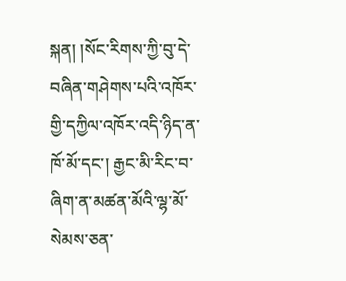སྐན། །སོང་རིགས་ཀྱི་བུ་དེ་བཞིན་གཤེགས་པའི་འཁོར་གྱི་དཀྱིལ་འཁོར་འདི་ཉིད་ན་ཁོ་མོ་དང་། རྒྱང་མི་རིང་བ་ཞིག་ན་མཚན་མོའི་ལྷ་མོ་སེམས་ཅན་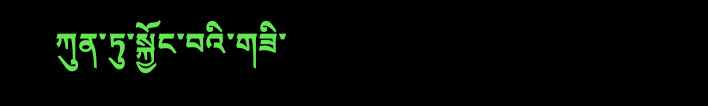ཀུན་ཏུ་སྐྱོང་བའི་གཟི་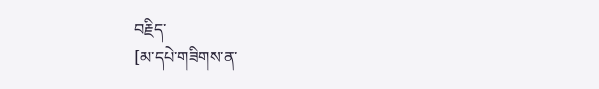བརྗིད་
[མ་དཔེ་གཟིགས་ན་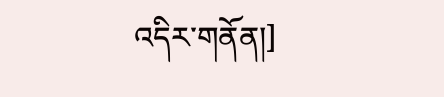འདིར་གནོན།]